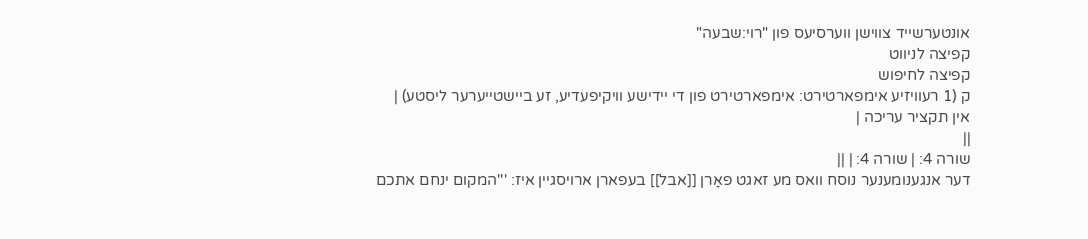אונטערשייד צווישן ווערסיעס פון "רוי:שבעה"
קפיצה לניווט
קפיצה לחיפוש
ק (1 רעוויזיע אימפארטירט: אימפארטירט פון די יידישע וויקיפעדיע, זע ביישטייערער ליסטע) |
אין תקציר עריכה |
||
שורה 4: | שורה 4: | ||
דער אנגענומענער נוסח וואס מע זאגט פאַרן [[אבל]] בעפארן ארויסגיין איז: '''המקום ינחם אתכם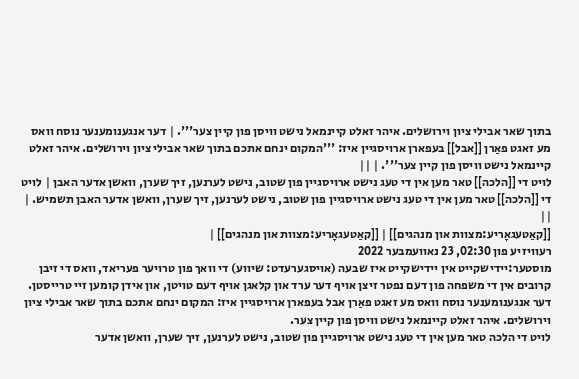בתוך שאר אבילי ציון וירושלים. איהר זאלט קיינמאל נישט וויסן פון קיין צער'''. | דער אנגענומענער נוסח וואס מע זאגט פאַרן [[אבל]] בעפארן ארויסגיין איז: '''המקום ינחם אתכם בתוך שאר אבילי ציון וירושלים. איהר זאלט קיינמאל נישט וויסן פון קיין צער'''. | ||
לויט די [[הלכה]] טאר מען אין די טעג נישט ארויסגיין פון שטוב, נישט לערנען, זיך שערן, וואשן אדער האבן | לויט די [[הלכה]] טאר מען אין די טעג נישט ארויסגיין פון שטוב, נישט לערנען, זיך שערן, וואשן אדער האבן תשמיש. | ||
[[קאַטעגאָריע:מצוות און מנהגים]] | [[קאַטעגאָריע:מצוות און מנהגים]] |
רעוויזיע פון 02:30, 23 נאוועמבער 2022
מוסטער:יידישקייט אין יידישקייט איז שבעה (אויסגערעדט: שיווע) די וואך פון טרויער פעריאד, וואס די זיבן קרובים אין די משפחה פון דעם נפטר זיצן אויף דער ערד און קלאגן אויף דעם טויטן, און אידן קומען זיי טרייסטן.
דער אנגענומענער נוסח וואס מע זאגט פאַרן אבל בעפארן ארויסגיין איז: המקום ינחם אתכם בתוך שאר אבילי ציון וירושלים. איהר זאלט קיינמאל נישט וויסן פון קיין צער.
לויט די הלכה טאר מען אין די טעג נישט ארויסגיין פון שטוב, נישט לערנען, זיך שערן, וואשן אדער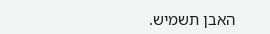האבן תשמיש.